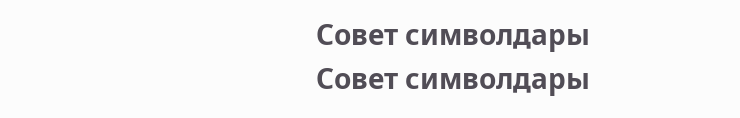Совет символдары
Совет символдары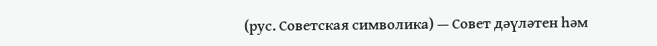(рус. Советская символика) — Совет дәүләтен һәм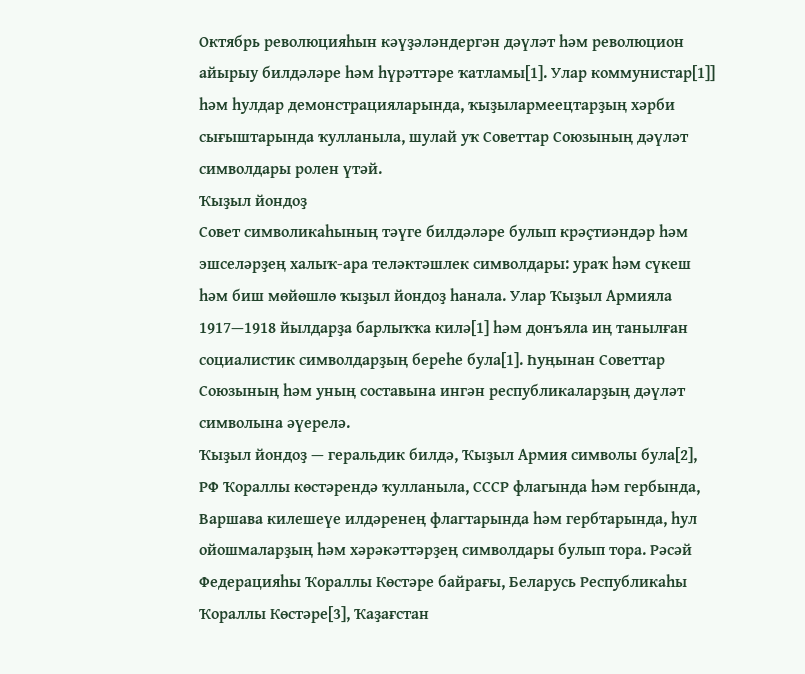Октябрь революцияһын кәүҙәләндергән дәүләт һәм революцион айырыу билдәләре һәм һүрәттәре ҡатламы[1]. Улар коммунистар[1]] һәм һулдар демонстрацияларында, ҡыҙылармеецтарҙың хәрби сығыштарында ҡулланыла, шулай уҡ Советтар Союзының дәүләт символдары ролен үтәй.
Ҡыҙыл йондоҙ
Совет символикаһының тәүге билдәләре булып крәҫтиәндәр һәм эшселәрҙең халыҡ-ара теләктәшлек символдары: ураҡ һәм сүкеш һәм биш мөйөшлө ҡыҙыл йондоҙ һанала. Улар Ҡыҙыл Армияла 1917—1918 йылдарҙа барлыҡҡа килә[1] һәм донъяла иң танылған социалистик символдарҙың береһе була[1]. Һуңынан Советтар Союзының һәм уның составына ингән республикаларҙың дәүләт символына әүерелә.
Ҡыҙыл йондоҙ — геральдик билдә, Ҡыҙыл Армия символы була[2], РФ Ҡораллы көстәрендә ҡулланыла, СССР флагында һәм гербында, Варшава килешеүе илдәренең флагтарында һәм гербтарында, һул ойошмаларҙың һәм хәрәкәттәрҙең символдары булып тора. Рәсәй Федерацияһы Ҡораллы Көстәре байрағы, Беларусь Республикаһы Ҡораллы Көстәре[3], Ҡаҙағстан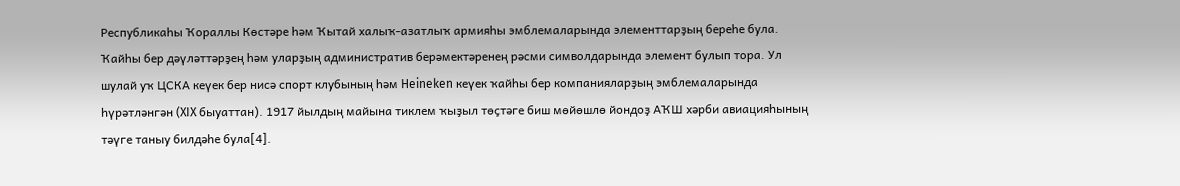Республикаһы Ҡораллы Көстәре һәм Ҡытай халыҡ-азатлыҡ армияһы эмблемаларында элементтарҙың береһе була. Ҡайһы бер дәүләттәрҙең һәм уларҙың административ берәмектәренең рәсми символдарында элемент булып тора. Ул шулай уҡ ЦСКА кеүек бер нисә спорт клубының һәм Heineken кеүек ҡайһы бер компанияларҙың эмблемаларында һүрәтләнгән (XIX быуаттан). 1917 йылдың майына тиклем ҡыҙыл төҫтәге биш мөйөшлө йондоҙ АҠШ хәрби авиацияһының тәүге таныу билдәһе була[4].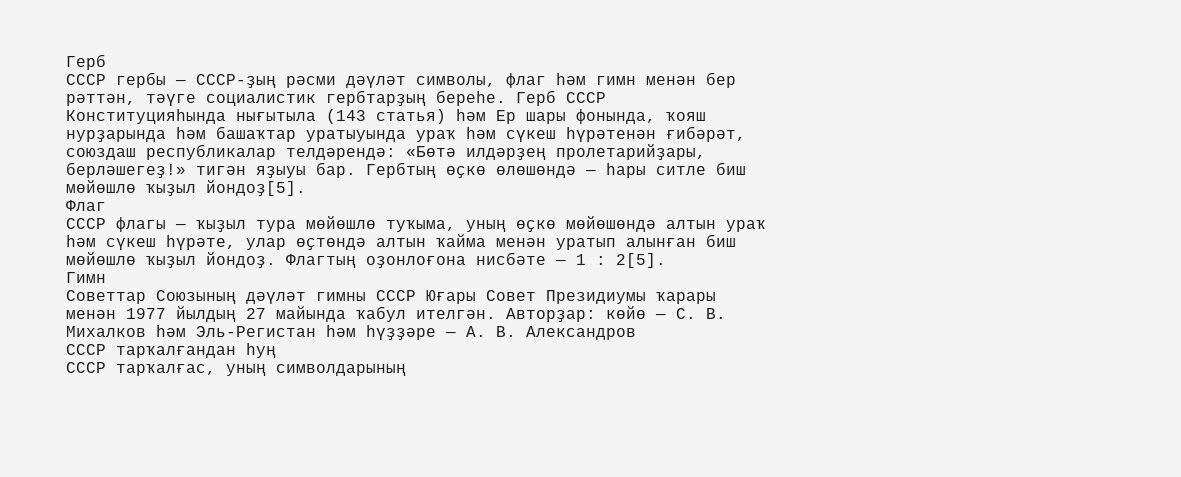Герб
СССР гербы — СССР-ҙың рәсми дәүләт символы, флаг һәм гимн менән бер рәттән, тәүге социалистик гербтарҙың береһе. Герб СССР Конституцияһында нығытыла (143 статья) һәм Ер шары фонында, ҡояш нурҙарында һәм башаҡтар уратыуында ураҡ һәм сүкеш һүрәтенән ғибәрәт, союздаш республикалар телдәрендә: «Бөтә илдәрҙең пролетарийҙары, берләшегеҙ!» тигән яҙыуы бар. Гербтың өҫкө өлөшөндә — һары ситле биш мөйөшлө ҡыҙыл йондоҙ[5].
Флаг
СССР флагы — ҡыҙыл тура мөйөшлө туҡыма, уның өҫкө мөйөшөндә алтын ураҡ һәм сүкеш һүрәте, улар өҫтөндә алтын ҡайма менән уратып алынған биш мөйөшлө ҡыҙыл йондоҙ. Флагтың оҙонлоғона нисбәте — 1 : 2[5].
Гимн
Советтар Союзының дәүләт гимны СССР Юғары Совет Президиумы ҡарары менән 1977 йылдың 27 майында ҡабул ителгән. Авторҙар: көйө — С. В. Михалков һәм Эль-Регистан һәм һүҙҙәре — А. В. Александров
СССР тарҡалғандан һуң
СССР тарҡалғас, уның символдарының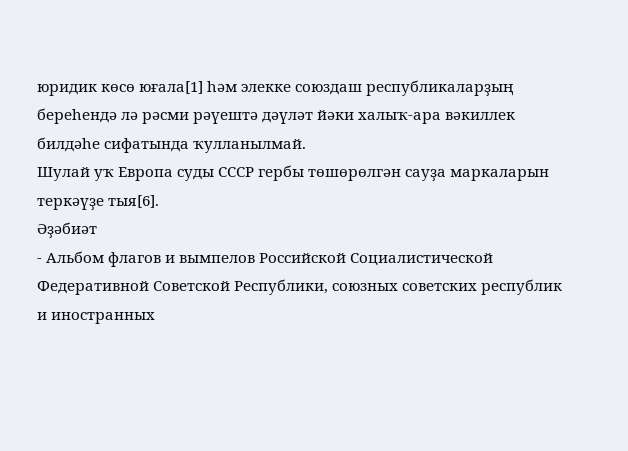юридик көсө юғала[1] һәм элекке союздаш республикаларҙың береһендә лә рәсми рәүештә дәүләт йәки халыҡ-ара вәкиллек билдәһе сифатында ҡулланылмай.
Шулай уҡ Европа суды СССР гербы төшөрөлгән сауҙа маркаларын теркәүҙе тыя[6].
Әҙәбиәт
- Альбом флагов и вымпелов Российской Социалистической Федеративной Советской Республики, союзных советских республик и иностранных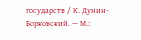государств / К. Дунин-Борковский. — М.: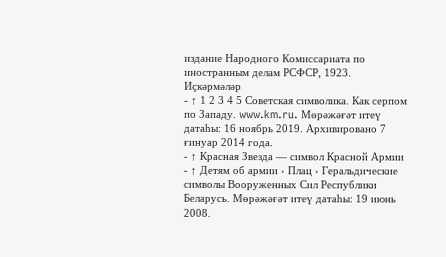издание Народного Комиссариата по иностранным делам РСФСР, 1923.
Иҫкәрмәләр
- ↑ 1 2 3 4 5 Советская символика. Как серпом по Западу. www.km.ru. Мөрәжәғәт итеү датаһы: 16 ноябрь 2019. Архивировано 7 ғинуар 2014 года.
- ↑ Красная Звезда — символ Красной Армии
- ↑ Детям об армии › Плац › Геральдические символы Вооруженных Сил Республики Беларусь. Мөрәжәғәт итеү датаһы: 19 июнь 2008.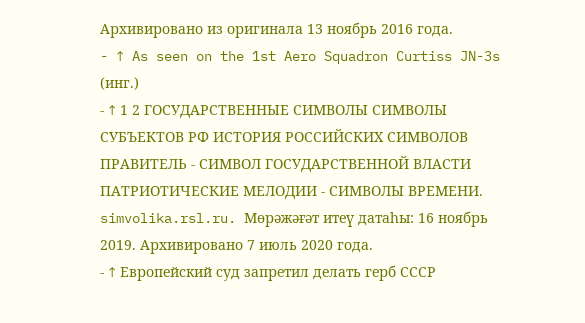Архивировано из оригинала 13 ноябрь 2016 года.
- ↑ As seen on the 1st Aero Squadron Curtiss JN-3s (инг.)
- ↑ 1 2 ГОСУДАРСТВЕННЫЕ СИМВОЛЫ СИМВОЛЫ СУБЪЕКТОВ РФ ИСТОРИЯ РОССИЙСКИХ СИМВОЛОВ ПРАВИТЕЛЬ - СИМВОЛ ГОСУДАРСТВЕННОЙ ВЛАСТИ ПАТРИОТИЧЕСКИЕ МЕЛОДИИ - СИМВОЛЫ ВРЕМЕНИ. simvolika.rsl.ru. Мөрәжәғәт итеү датаһы: 16 ноябрь 2019. Архивировано 7 июль 2020 года.
- ↑ Европейский суд запретил делать герб СССР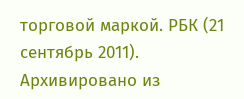торговой маркой. РБК (21 сентябрь 2011). Архивировано из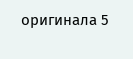оригинала 5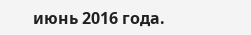июнь 2016 года.